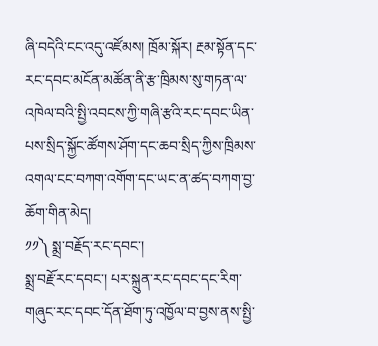ཞི་བདེའི་ངང་འདུ་འཛོམས། ཁྲོམ་སྐོར། རྔམ་སྟོན་དང་རང་དབང་མངོན་མཚོན་ནི་རྩ་ཁྲིམས་སུ་གཏན་ལ་འཁེལ་བའི་སྤྱི་འབངས་ཀྱི་གཞི་རྩའི་རང་དབང་ཡིན་པས་སྲིད་སྐྱོང་ཚོགས་ཤོག་དང་ཆབ་སྲིད་ཀྱིས་ཁྲིམས་འགལ་ངང་བཀག་འགོག་དང་ཡང་ན་ཚད་བཀག་བྱ་ཆོག་གིན་མེད།
༡༡༽ སྨྲ་བརྗོད་རང་དབང་།
སྨྲ་བརྗོ་རང་དབང་། པར་སྐྲུན་རང་དབང་དང་རིག་གཞུང་རང་དབང་དོན་ཐོག་ཏུ་འཁྱོལ་བ་བྱས་ནས་སྤྱི་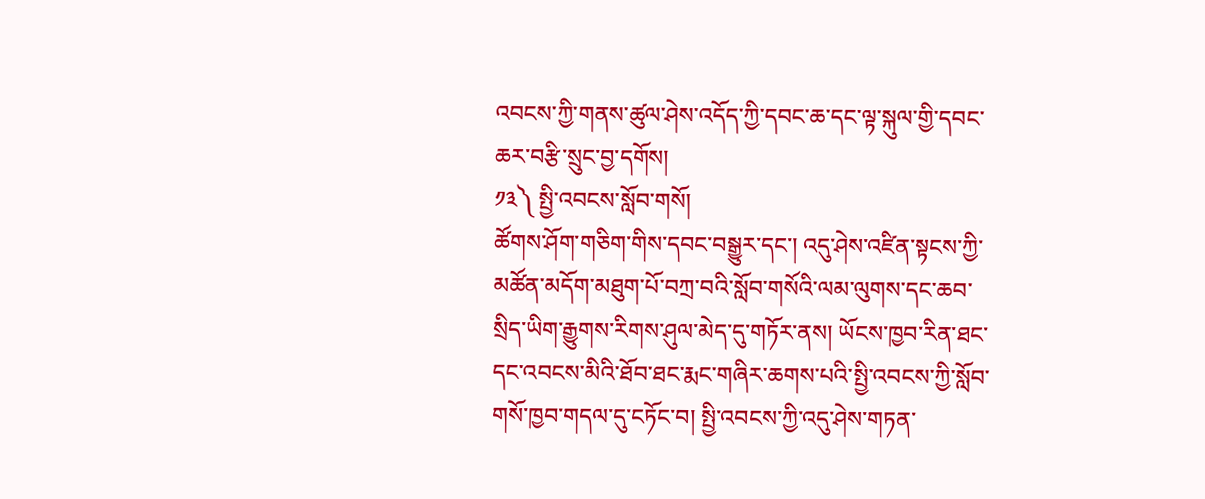འབངས་ཀྱི་གནས་ཚུལ་ཤེས་འདོད་ཀྱི་དབང་ཆ་དང་ལྟ་སྐུལ་གྱི་དབང་ཆར་བརྩི་སྲུང་བྱ་དགོས།
༡༣༽ སྤྱི་འབངས་སློབ་གསོ།
ཚོགས་ཤོག་གཅིག་གིས་དབང་བསྒྱུར་དང་། འདུ་ཤེས་འཛིན་སྟངས་ཀྱི་མཚོན་མདོག་མཐུག་པོ་བཀྲ་བའི་སློབ་གསོའི་ལམ་ལུགས་དང་ཆབ་སྲིད་ཡིག་རྒྱུགས་རིགས་ཤུལ་མེད་དུ་གཏོར་ནས། ཡོངས་ཁྱབ་རིན་ཐང་དང་འབངས་མིའི་ཐོབ་ཐང་རྨང་གཞིར་ཆགས་པའི་སྤྱི་འབངས་ཀྱི་སློབ་གསོ་ཁྱབ་གདལ་དུ་ངཏོང་བ། སྤྱི་འབངས་ཀྱི་འདུ་ཤེས་གཏན་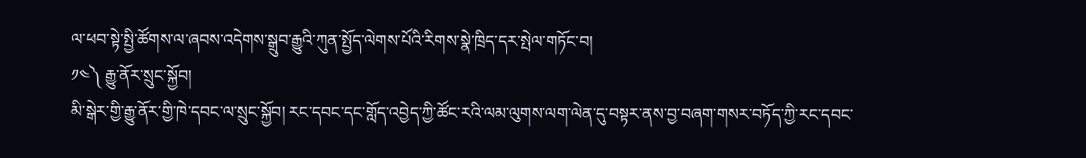ལ་ཕབ་སྟེ་སྤྱི་ཚོགས་ལ་ཞབས་འདེགས་སྒྲུབ་རྒྱུའི་ཀུན་སྤྱོད་ལེགས་པོའི་རིགས་སྣེ་ཁྲིད་དར་སྤེལ་གཏོང་བ།
༡༤༽ རྒྱུ་ནོར་སྲུང་སྐྱོབ།
མི་སྒེར་གྱི་རྒྱུ་ནོར་གྱི་ཁེ་དབང་ལ་སྲུང་སྐྱོབ། རང་དབང་དང་གློད་འབྱེད་ཀྱི་ཚོང་རའི་ལམ་ལུགས་ལག་ལེན་དུ་བསྟར་ནས་བྱ་བཞག་གསར་བཏོད་ཀྱི་རང་དབང་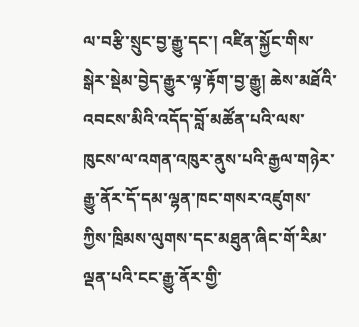ལ་བརྩི་སྲུང་བྱ་རྒྱུ་དང་། འཛིན་སྐྱོང་གིས་སྒེར་སྡེམ་བྱེད་རྒྱུར་ལྟ་རྟོག་བྱ་རྒྱུ། ཆེས་མཐོའི་འབངས་མིའི་འདོད་བློ་མཚོན་པའི་ལས་ཁུངས་ལ་འགན་འཁུར་ནུས་པའི་རྒྱལ་གཉེར་རྒྱུ་ནོར་དོ་དམ་ལྷན་ཁང་གསར་འཛུགས་ཀྱིས་ཁྲིམས་ལུགས་དང་མཐུན་ཞིང་གོ་རིམ་ལྡན་པའི་ངང་རྒྱུ་ནོར་གྱི་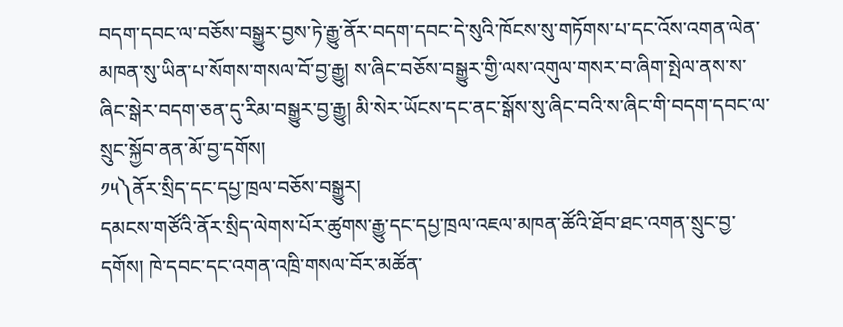བདག་དབང་ལ་བཅོས་བསྒྱུར་བྱས་ཏེ་རྒྱུ་ནོར་བདག་དབང་དེ་སུའི་ཁོངས་སུ་གཏོགས་པ་དང་འོས་འགན་ལེན་མཁན་སུ་ཡིན་པ་སོགས་གསལ་བོ་བྱ་རྒྱུ། ས་ཞིང་བཅོས་བསྒྱུར་གྱི་ལས་འགུལ་གསར་བ་ཞིག་སྤེལ་ནས་ས་ཞིང་སྒེར་བདག་ཅན་དུ་རིམ་བསྒྱུར་བྱ་རྒྱུ། མི་སེར་ཡོངས་དང་ནང་སྒོས་སུ་ཞིང་བའི་ས་ཞིང་གི་བདག་དབང་ལ་སྲུང་སྐྱོབ་ནན་མོ་བྱ་དགོས།
༡༥༽ནོར་སྲིད་དང་དཔྱ་ཁྲལ་བཅོས་བསྒྱུར།
དམངས་གཙོའི་ནོར་སྲིད་ལེགས་པོར་ཚུགས་རྒྱུ་དང་དཔྱ་ཁྲལ་འཇལ་མཁན་ཚོའི་ཐོབ་ཐང་འགན་སྲུང་བྱ་དགོས། ཁེ་དབང་དང་འགན་འཁྲི་གསལ་བོར་མཚོན་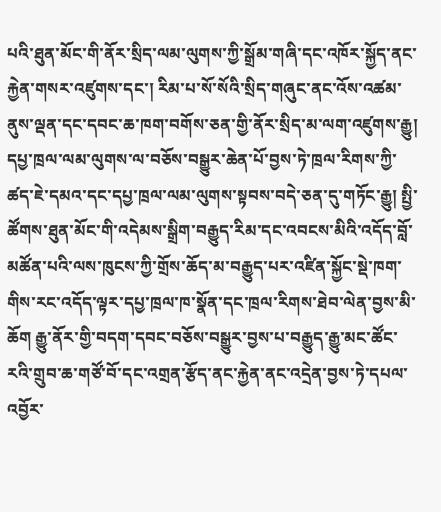པའི་ཐུན་མོང་གི་ནོར་སྲིད་ལམ་ལུགས་ཀྱི་སྒྲོམ་གཞི་དང་འཁོར་སྐྱོད་ནང་རྐྱེན་གསར་འཛུགས་དང་། རིམ་པ་སོ་སོའི་སྲིད་གཞུང་ནང་འོས་འཚམ་ནུས་ལྡན་དང་དབང་ཆ་ཁག་བགོས་ཅན་གྱི་ནོར་སྲིད་མ་ལག་འཛུགས་རྒྱུ། དཔྱ་ཁྲལ་ལམ་ལུགས་ལ་བཅོས་བསྒྱུར་ཆེན་པོ་བྱས་ཏེ་ཁྲལ་རིགས་ཀྱི་ཚད་ཇེ་དམའ་དང་དཔྱ་ཁྲལ་ལམ་ལུགས་སྟབས་བདེ་ཅན་དུ་གཏོང་རྒྱུ། སྤྱི་ཚོགས་ཐུན་མོང་གི་འདེམས་སྒྲིག་བརྒྱུད་རིམ་དང་འབངས་མིའི་འདོད་བློ་མཚོན་པའི་ལས་ཁུངས་ཀྱི་གྲོས་ཆོད་མ་བརྒྱུད་པར་འཛིན་སྐྱོང་སྡེ་ཁག་གིས་རང་འདོད་ལྟར་དཔྱ་ཁྲལ་ཁ་སྣོན་དང་ཁྲལ་རིགས་ཐེབ་ལེན་བྱས་མི་ཆོག རྒྱུ་ནོར་གྱི་བདག་དབང་བཅོས་བསྒྱུར་བྱས་པ་བརྒྱུད་རྒྱུ་མང་ཚོང་རའི་གྲུབ་ཆ་གཙོ་བོ་དང་འགྲན་རྩོད་ནང་རྐྱེན་ནང་འདྲེན་བྱས་ཏེ་དཔལ་འབྱོར་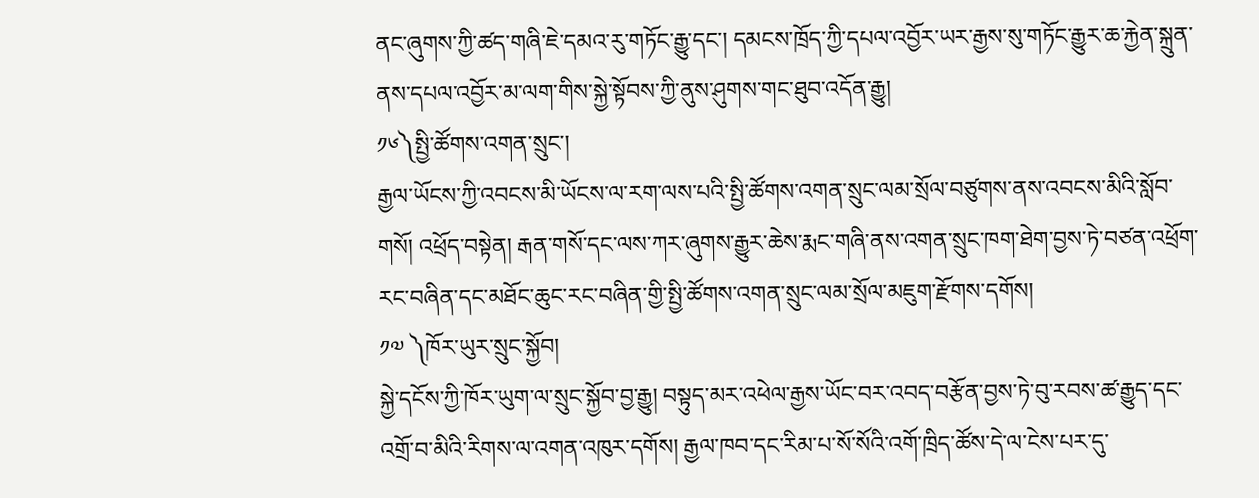ནང་ཞུགས་ཀྱི་ཚད་གཞི་ཇེ་དམའ་རུ་གཏོང་རྒྱུ་དང་། དམངས་ཁྲོད་ཀྱི་དཔལ་འབྱོར་ཡར་རྒྱས་སུ་གཏོང་རྒྱུར་ཆ་རྐྱེན་སྐྲུན་ནས་དཔལ་འབྱོར་མ་ལག་གིས་སྐྱེ་སྟོབས་ཀྱི་ནུས་ཤུགས་གང་ཐུབ་འདོན་རྒྱུ།
༡༦༽སྤྱི་ཚོགས་འགན་སྲུང་།
རྒྱལ་ཡོངས་ཀྱི་འབངས་མི་ཡོངས་ལ་རག་ལས་པའི་སྤྱི་ཚོགས་འགན་སྲུང་ལམ་སྲོལ་བཙུགས་ནས་འབངས་མིའི་སློབ་གསོ། འཕྲོད་བསྟེན། རྒན་གསོ་དང་ལས་ཀར་ཞུགས་རྒྱུར་ཆེས་རྨང་གཞི་ནས་འགན་སྲུང་ཁག་ཐེག་བྱས་ཏེ་བཙན་འཕྲོག་རང་བཞིན་དང་མཐོང་ཆུང་རང་བཞིན་གྱི་སྤྱི་ཚོགས་འགན་སྲུང་ལམ་སྲོལ་མཇུག་རྫོགས་དགོས།
༡༧ ༽ཁོར་ཡུར་སྲུང་སྐྱོབ།
སྐྱེ་དངོས་ཀྱི་ཁོར་ཡུག་ལ་སྲུང་སྐྱོབ་བྱ་རྒྱུ། བསྟུད་མར་འཕེལ་རྒྱས་ཡོང་བར་འབད་བརྩོན་བྱས་ཏེ་བུ་རབས་ཚ་རྒྱུད་དང་འགྲོ་བ་མིའི་རིགས་ལ་འགན་འཁུར་དགོས། རྒྱལ་ཁབ་དང་རིམ་པ་སོ་སོའི་འགོ་ཁྲིད་ཚོས་དེ་ལ་ངེས་པར་དུ་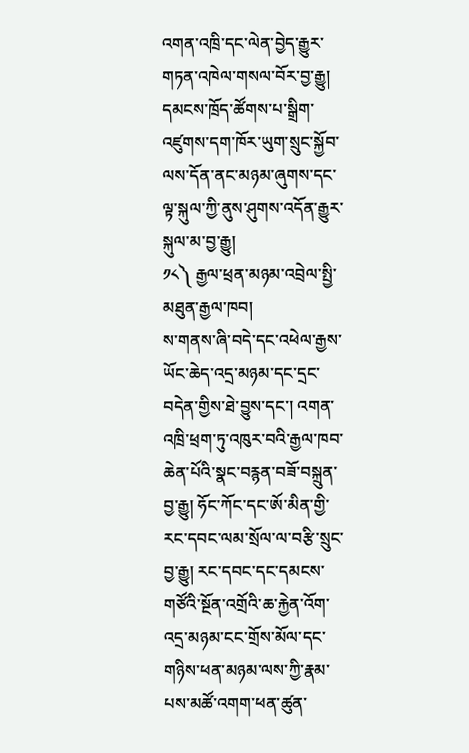འགན་འཁྲི་དང་ལེན་བྱེད་རྒྱུར་གཏན་འཁེལ་གསལ་བོར་བྱ་རྒྱུ། དམངས་ཁྲོད་ཚོགས་པ་སྒྲིག་འཛུགས་དག་ཁོར་ཡུག་སྲུང་སྐྱོབ་ལས་དོན་ནང་མཉམ་ཞུགས་དང་ལྟ་སྐུལ་ཀྱི་ནུས་ཤུགས་འདོན་རྒྱུར་སྐུལ་མ་བྱ་རྒྱུ།
༡༨༽ རྒྱལ་ཕྲན་མཉམ་འབྲེལ་སྤྱི་མཐུན་རྒྱལ་ཁབ།
ས་གནས་ཞི་བདེ་དང་འཕེལ་རྒྱས་ཡོང་ཆེད་འདྲ་མཉམ་དང་དྲང་བདེན་གྱིས་ཐེ་བྱུས་དང་། འགན་འཁྲི་ཕྲག་ཏུ་འཁུར་བའི་རྒྱལ་ཁབ་ཆེན་པོའི་སྣང་བརྙན་བཟོ་བསྐྲུན་བྱ་རྒྱུ། ཧོང་ཀོང་དང་ཨོ་མིན་གྱི་རང་དབང་ལམ་སྲོལ་ལ་བརྩི་སྲུང་བྱ་རྒྱུ། རང་དབང་དང་དམངས་གཙོའི་སྔོན་འགྲོའི་ཆ་རྐྱེན་འོག་འདྲ་མཉམ་ངང་གྲོས་མོལ་དང་གཉིས་ཕན་མཉམ་ལས་ཀྱི་རྣམ་པས་མཚོ་འགག་ཕན་ཚུན་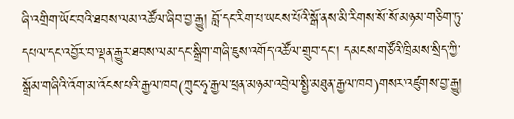ཞི་འགྲིག་ཡོང་བའི་ཐབས་ལམ་འཚོལ་ཞིབ་བྱ་རྒྱུ། བློ་དང་རིག་པ་ཡངས་པོའི་སྒོ་ནས་མི་རིགས་སོ་སོ་མཉམ་གཅིག་ཏུ་དཔལ་དང་འབྱོར་བ་ལྡན་རྒྱུར་ཐབས་ལམ་དང་སྒྲིག་གཞི་ཇུས་འགོད་འཚོལ་གྲུབ་དང་། དམངས་གཙོའི་ཁྲིམས་སྲིད་ཀྱི་སྒྲོམ་གཞིའི་འོག་མ་འོངས་པའི་རྒྱལ་ཁབ(ཀྲུང་ཧྭ་རྒྱལ་ཕྲན་མཉམ་འབྲེལ་སྤྱི་མཐུན་རྒྱལ་ཁབ)གསར་འཛུགས་བྱ་རྒྱུ།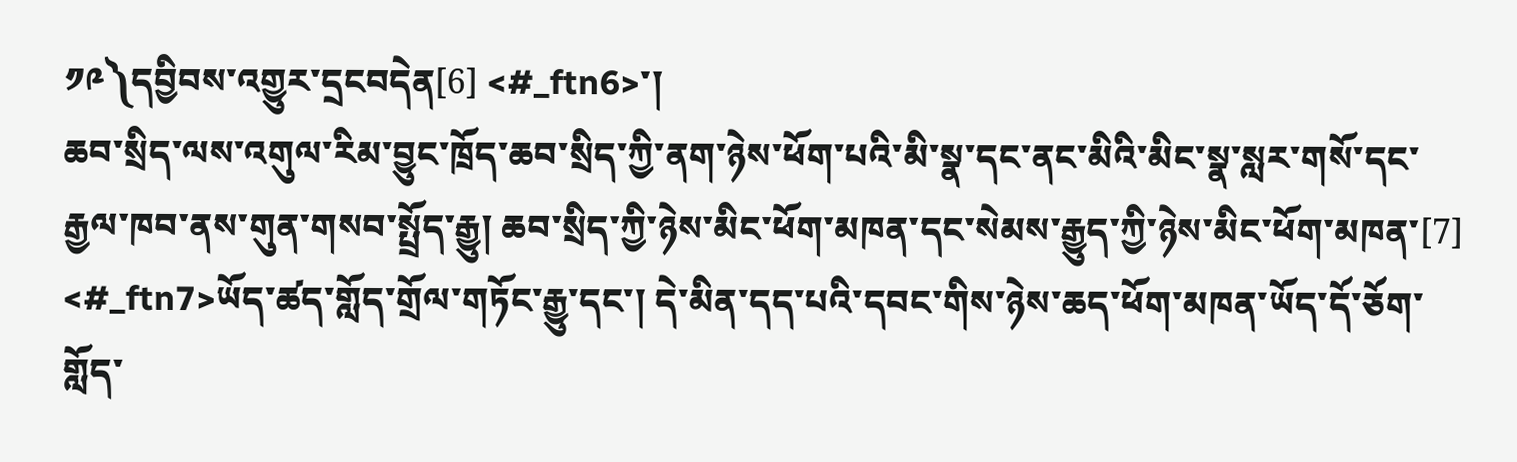༡༩༽དབྱིབས་འགྱུར་དྲངབདེན[6] <#_ftn6>་།
ཆབ་སྲིད་ལས་འགུལ་རིམ་བྱུང་ཁྲོད་ཆབ་སྲིད་ཀྱི་ནག་ཉེས་ཕོག་པའི་མི་སྣ་དང་ནང་མིའི་མིང་སྣ་སླར་གསོ་དང་རྒྱལ་ཁབ་ནས་གུན་གསབ་སྤྲོད་རྒྱུ། ཆབ་སྲིད་ཀྱི་ཉེས་མིང་ཕོག་མཁན་དང་སེམས་རྒྱུད་ཀྱི་ཉེས་མིང་ཕོག་མཁན་[7] <#_ftn7>ཡོད་ཚད་གློད་གྲོལ་གཏོང་རྒྱུ་དང་། དེ་མིན་དད་པའི་དབང་གིས་ཉེས་ཆད་ཕོག་མཁན་ཡོད་དོ་ཅོག་གློད་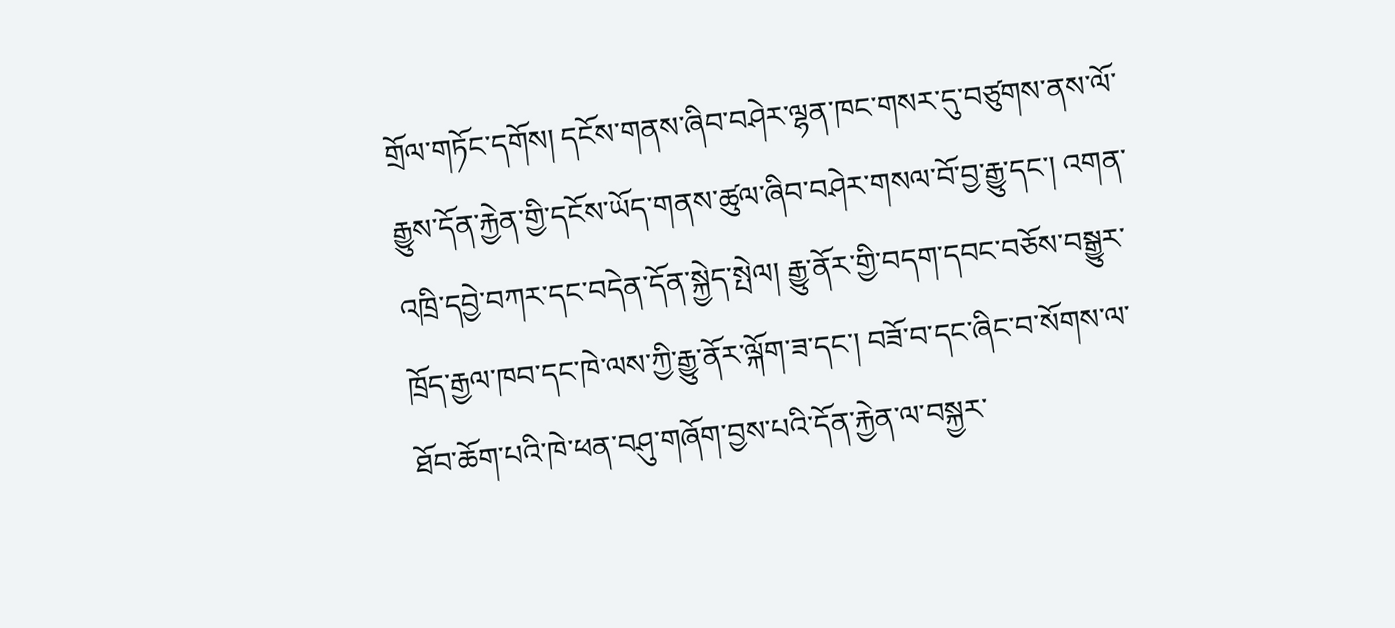གྲོལ་གཏོང་དགོས། དངོས་གནས་ཞིབ་བཤེར་ལྷན་ཁང་གསར་དུ་བཙུགས་ནས་ལོ་རྒྱུས་དོན་རྐྱེན་གྱི་དངོས་ཡོད་གནས་ཚུལ་ཞིབ་བཤེར་གསལ་བོ་བྱ་རྒྱུ་དང་། འགན་འཁྲི་དབྱེ་བཀར་དང་བདེན་དོན་སྐྱེད་སྤེལ། རྒྱུ་ནོར་གྱི་བདག་དབང་བཅོས་བསྒྱུར་ཁྲོད་རྒྱལ་ཁབ་དང་ཁེ་ལས་ཀྱི་རྒྱུ་ནོར་ལྐོག་ཟ་དང་། བཟོ་བ་དང་ཞིང་བ་སོགས་ལ་ཐོབ་ཆོག་པའི་ཁེ་ཕན་བཤུ་གཞོག་བྱས་པའི་དོན་རྐྱེན་ལ་བསྐྱར་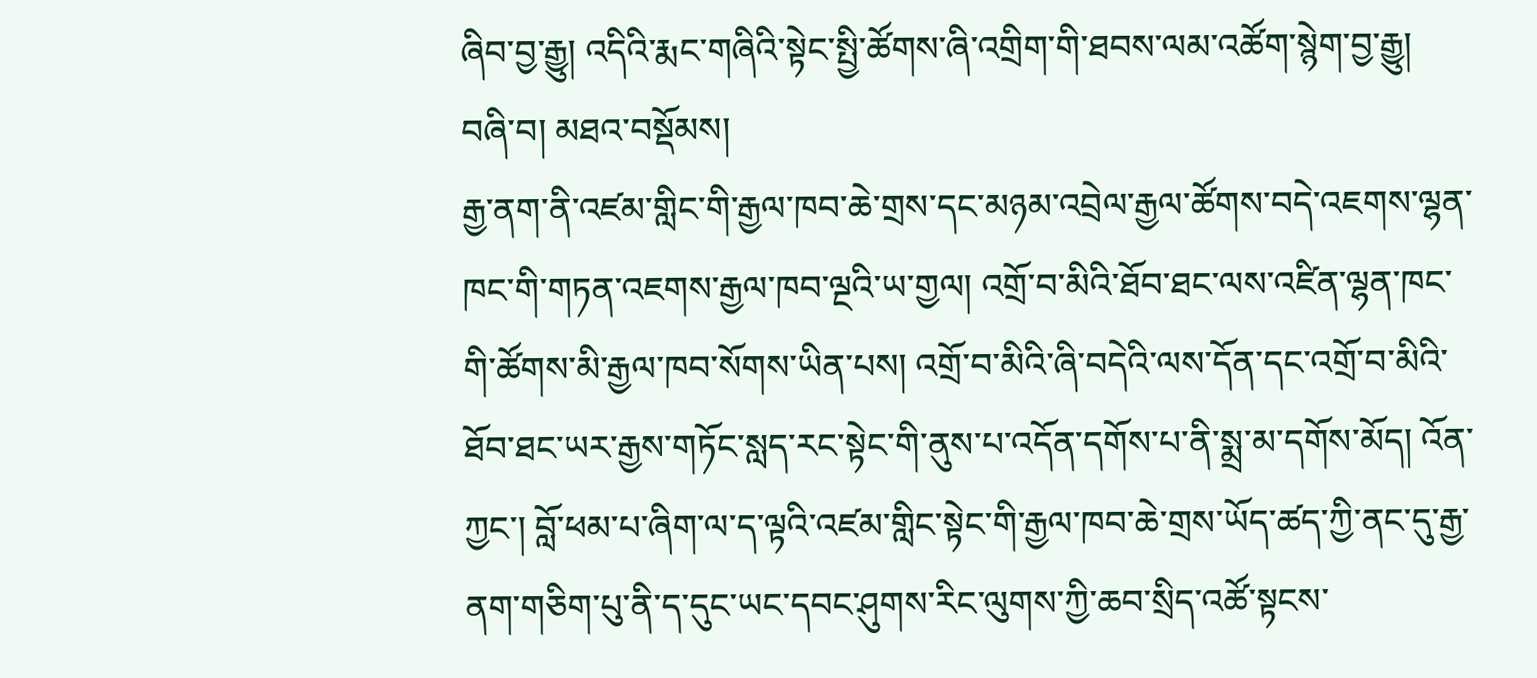ཞིབ་བྱ་རྒྱུ། འདིའི་རྨང་གཞིའི་སྟེང་སྤྱི་ཚོགས་ཞི་འགྲིག་གི་ཐབས་ལམ་འཚོག་སྙེག་བྱ་རྒྱུ།
བཞི་བ། མཐའ་བསྡོམས།
རྒྱ་ནག་ནི་འཛམ་གླིང་གི་རྒྱལ་ཁབ་ཆེ་གྲས་དང་མཉམ་འབྲེལ་རྒྱལ་ཚོགས་བདེ་འཇགས་ལྷན་ཁང་གི་གཏན་འཇགས་རྒྱལ་ཁབ་ལྔའི་ཡ་གྱལ། འགྲོ་བ་མིའི་ཐོབ་ཐང་ལས་འཛིན་ལྷན་ཁང་གི་ཚོགས་མི་རྒྱལ་ཁབ་སོགས་ཡིན་པས། འགྲོ་བ་མིའི་ཞི་བདེའི་ལས་དོན་དང་འགྲོ་བ་མིའི་ཐོབ་ཐང་ཡར་རྒྱས་གཏོང་སླད་རང་སྟེང་གི་ནུས་པ་འདོན་དགོས་པ་ནི་སྨྲ་མ་དགོས་མོད། འོན་ཀྱང་། བློ་ཕམ་པ་ཞིག་ལ་ད་ལྟའི་འཛམ་གླིང་སྟེང་གི་རྒྱལ་ཁབ་ཆེ་གྲས་ཡོད་ཚད་ཀྱི་ནང་དུ་རྒྱ་ནག་གཅིག་པུ་ནི་ད་དུང་ཡང་དབང་ཤུགས་རིང་ལུགས་ཀྱི་ཆབ་སྲིད་འཚོ་སྟངས་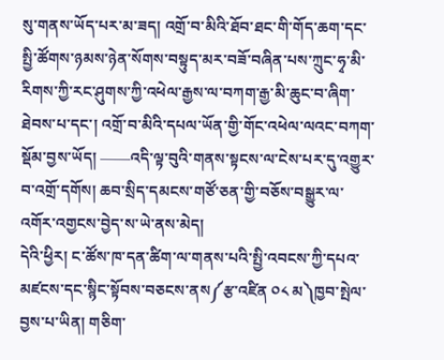སུ་གནས་ཡོད་པར་མ་ཟད། འགྲོ་བ་མིའི་ཐོབ་ཐང་གི་གོད་ཆག་དང་སྤྱི་ཚོགས་ཉམས་ཉེན་སོགས་བསྟུད་མར་བཟོ་བཞིན་པས་ཀྲུང་ཧྭ་མི་རིགས་ཀྱི་རང་ཤུགས་ཀྱི་འཕེལ་རྒྱས་ལ་བཀག་རྒྱ་མི་ཆུང་བ་ཞིག་ཐེབས་པ་དང་། འགྲོ་བ་མིའི་དཔལ་ཡོན་གྱི་གོང་འཕེལ་ལའང་བཀག་སྡོམ་བྱས་ཡོད། ——འདི་ལྟ་བུའི་གནས་སྟངས་ལ་ངེས་པར་དུ་འགྱུར་བ་འགྲོ་དགོས། ཆབ་སྲིད་དམངས་གཙོ་ཅན་གྱི་བཅོས་བསྒྱུར་ལ་འགོར་འགྱངས་བྱེད་ས་ཡེ་ནས་མེད།
དེའི་ཕྱིར། ང་ཚོས་ཁ་དན་ཚིག་ལ་གནས་པའི་སྤྱི་འབངས་ཀྱི་དཔའ་མཛངས་དང་སྙིང་སྟོབས་བཅངས་ནས༼རྩ་འཛིན ༠༨ མ༽ཁྱབ་སྤེལ་བྱས་པ་ཡིན། གཅིག་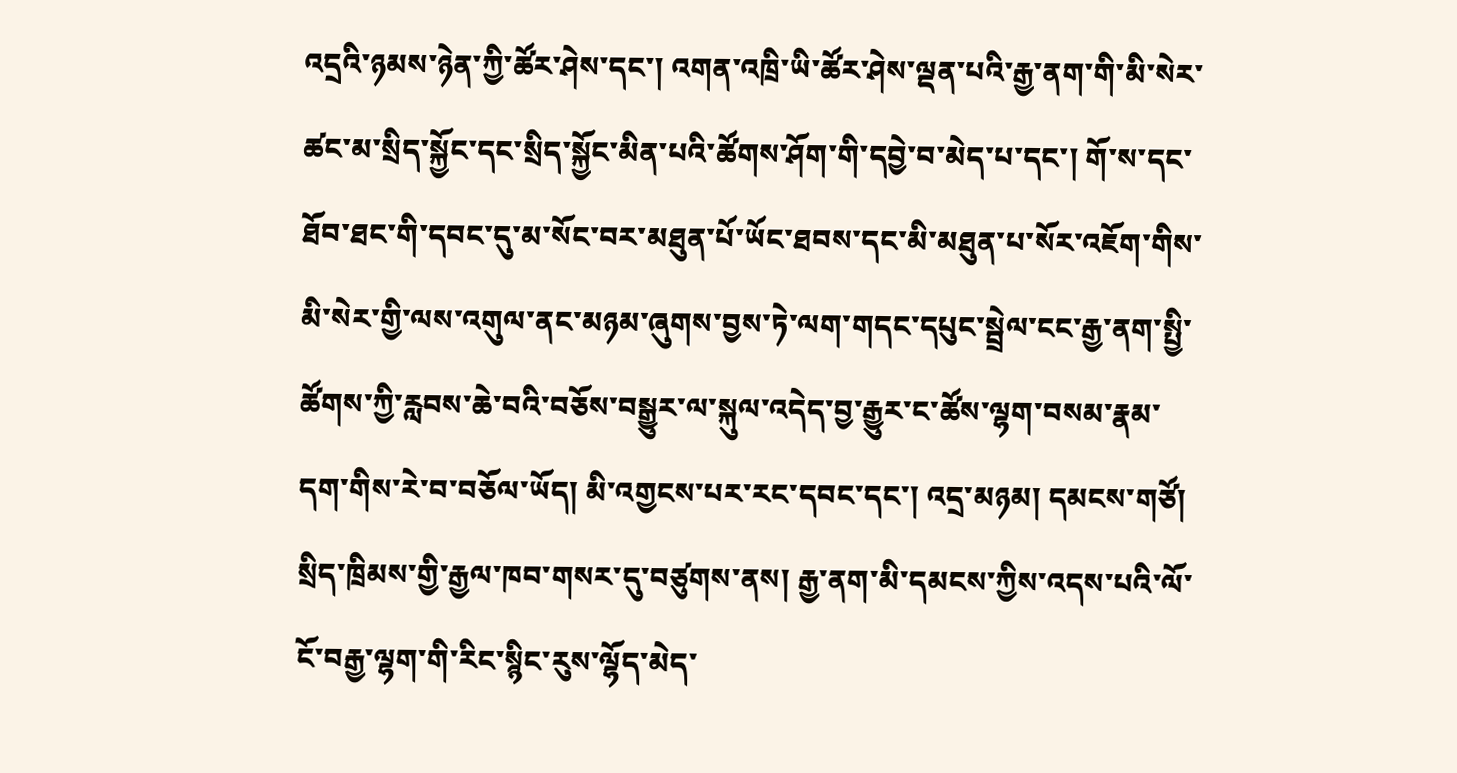འདྲའི་ཉམས་ཉེན་ཀྱི་ཚོར་ཤེས་དང་། འགན་འཁྲི་ཡི་ཚོར་ཤེས་ལྡན་པའི་རྒྱ་ནག་གི་མི་སེར་ཚང་མ་སྲིད་སྐྱོང་དང་སྲིད་སྐྱོང་མིན་པའི་ཚོགས་ཤོག་གི་དབྱེ་བ་མེད་པ་དང་། གོ་ས་དང་ཐོབ་ཐང་གི་དབང་དུ་མ་སོང་བར་མཐུན་པོ་ཡོང་ཐབས་དང་མི་མཐུན་པ་སོར་འཇོག་གིས་མི་སེར་གྱི་ལས་འགུལ་ནང་མཉམ་ཞུགས་བྱས་ཏེ་ལག་གདང་དཔུང་སྦྲེལ་ངང་རྒྱ་ནག་སྤྱི་ཚོགས་ཀྱི་རླབས་ཆེ་བའི་བཅོས་བསྒྱུར་ལ་སྐུལ་འདེད་བྱ་རྒྱུར་ང་ཚོས་ལྷག་བསམ་རྣམ་དག་གིས་རེ་བ་བཅོལ་ཡོད། མི་འགྱངས་པར་རང་དབང་དང་། འདྲ་མཉམ། དམངས་གཙོ། སྲིད་ཁྲིམས་གྱི་རྒྱལ་ཁབ་གསར་དུ་བཙུགས་ནས། རྒྱ་ནག་མི་དམངས་ཀྱིས་འདས་པའི་ལོ་ངོ་བརྒྱ་ལྷག་གི་རིང་སྙིང་རུས་ལྷོད་མེད་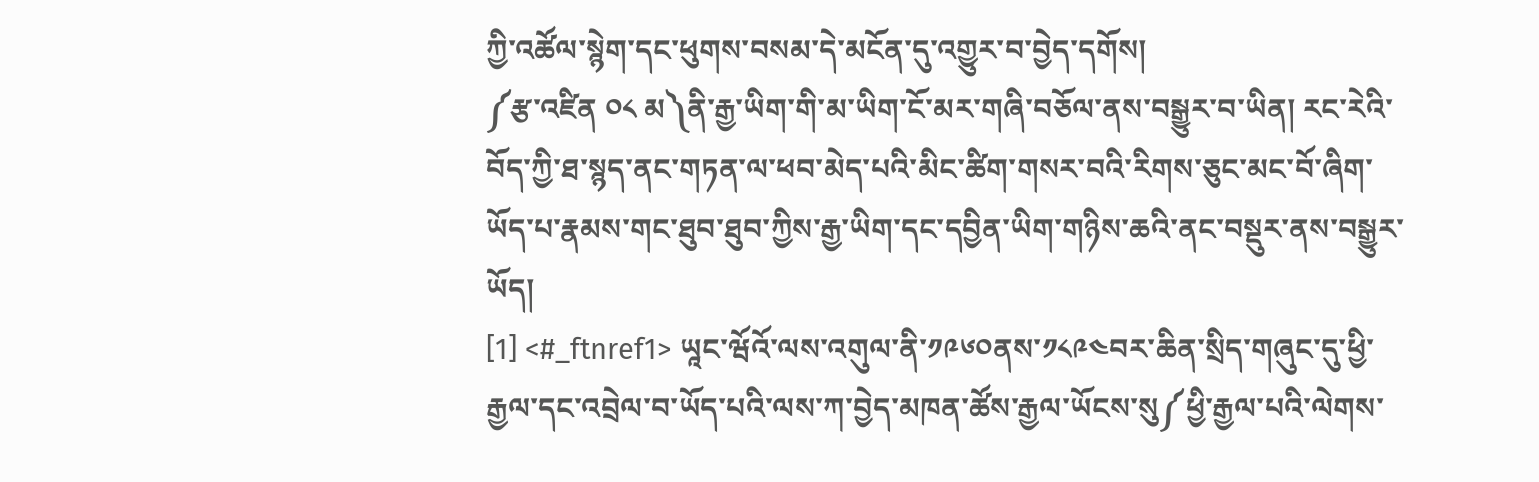ཀྱི་འཚོལ་སྙེག་དང་ཕུགས་བསམ་དེ་མངོན་དུ་འགྱུར་བ་བྱེད་དགོས།
༼རྩ་འཛིན ༠༨ མ༽ནི་རྒྱ་ཡིག་གི་མ་ཡིག་ངོ་མར་གཞི་བཅོལ་ནས་བསྒྱུར་བ་ཡིན། རང་རེའི་བོད་ཀྱི་ཐ་སྙད་ནང་གཏན་ལ་ཕབ་མེད་པའི་མིང་ཚིག་གསར་བའི་རིགས་ཅུང་མང་བོ་ཞིག་ཡོད་པ་རྣམས་གང་ཐུབ་ཐུབ་ཀྱིས་རྒྱ་ཡིག་དང་དབྱིན་ཡིག་གཉིས་ཆའི་ནང་བསྡུར་ནས་བསྒྱུར་ཡོད།
[1] <#_ftnref1> ཡཱང་ཝོའོ་ལས་འགུལ་ནི་༡༩༦༠ནས་༡༨༩༤བར་ཆིན་སྲིད་གཞུང་དུ་ཕྱི་རྒྱལ་དང་འབྲེལ་བ་ཡོད་པའི་ལས་ཀ་བྱེད་མཁན་ཚོས་རྒྱལ་ཡོངས་སུ༼ཕྱི་རྒྱལ་པའི་ལེགས་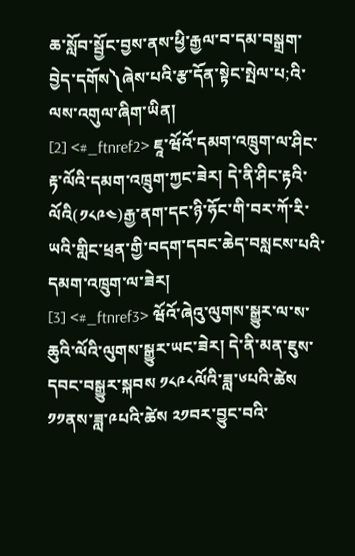ཆ་སློབ་སྦྱོང་བྱས་ནས་ཕྱི་རྒྱལ་བ་དམ་བསྒྲག་བྱེད་དགོས༽ཞེས་པའི་རྩ་དོན་སྟེང་སྤེལ་པ;འི་ལས་འགུལ་ཞིག་ཡིན།
[2] <#_ftnref2> ཇཱ་ཝོའོ་དམག་འཁྲུག་ལ་ཤིང་རྟ་ལོའི་དམག་འཁྲུག་ཀྱང་ཟེར། དེ་ནི་ཤིང་རྟའི་ལོའི(༡༨༩༤)རྒྱ་ནག་དང་ཉི་ཧོང་གི་བར་ཀོ་རི་ཡའི་གླིང་ཕྲན་གྱི་བདག་དབང་ཆེད་བསླངས་པའི་དམག་འཁྲུག་ལ་ཟེར།
[3] <#_ftnref3> ཝོའོ་ཞེའུ་ལུགས་སྒྱུར་ལ་ས་ཆུའི་ལོའི་ལུགས་སྒྱུར་ཡང་ཟེར། དེ་ནི་མན་ཇུས་དབང་བསྒྱུར་སྐབས ༡༨༩༨ལོའི་ཟླ་༦པའི་ཚེས ༡༡ནས་ཟླ་༩པའི་ཚེས ༢༡བར་བྱུང་བའི་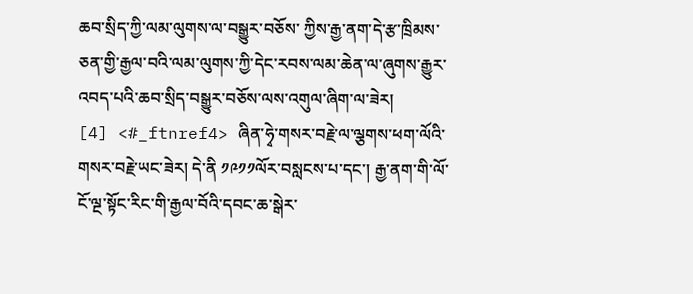ཆབ་སྲིད་ཀྱི་ལམ་ལུགས་ལ་བསྒྱུར་བཅོས་ ཀྱིས་རྒྱ་ནག་དེ་རྩ་ཁྲིམས་ཅན་གྱི་རྒྱལ་བའི་ལམ་ལུགས་ཀྱི་དེང་རབས་ལམ་ཆེན་ལ་ཞུགས་རྒྱུར་འབད་པའི་ཆབ་སྲིད་བསྒྱུར་བཅོས་ལས་འགུལ་ཞིག་ལ་ཟེར།
[4] <#_ftnref4> ཞིན་ཧྭེ་གསར་བརྗེ་ལ་ལྕགས་ཕག་ལོའི་གསར་བརྗེ་ཡང་ཟེར། དེ་ནི ༡༩༡༡ལོར་བསླངས་པ་དང་། རྒྱ་ནག་གི་ལོ་ངོ་ལྔ་སྟོང་རིང་གི་རྒྱལ་བོའི་དབང་ཆ་སྒེར་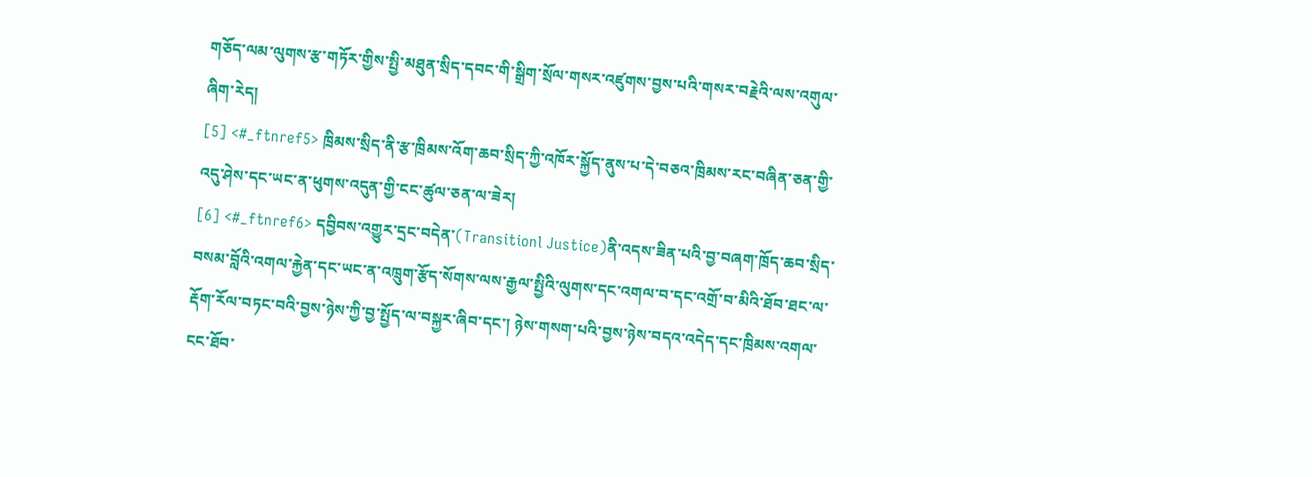གཅོད་ལམ་ལུགས་རྩ་གཏོར་གྱིས་སྤྱི་མཐུན་སྲིད་དབང་གི་སྒྲིག་སྲོལ་གསར་འཛུགས་བྱས་པའི་གསར་བརྗེའི་ལས་འགུལ་ཞིག་རེད།
[5] <#_ftnref5> ཁྲིམས་སྲིད་ནི་རྩ་ཁྲིམས་འོག་ཆབ་སྲིད་ཀྱི་འཁོར་སྐྱོད་ནུས་པ་དེ་བཅའ་ཁྲིམས་རང་བཞིན་ཅན་གྱི་འདུ་ཤེས་དང་ཡང་ན་ཕུགས་འདུན་གྱི་ངང་ཚུལ་ཅན་ལ་ཟེར།
[6] <#_ftnref6> དབྱིབས་འགྱུར་དྲང་བདེན་(Transitionl Justice)ནི་འདས་ཟིན་པའི་བྱ་བཞག་ཁྲོད་ཆབ་སྲིད་བསམ་བློའི་འགལ་རྐྱེན་དང་ཡང་ན་འཁྲུག་རྩོད་སོགས་ལས་རྒྱལ་སྤྱིའི་ལུགས་དང་འགལ་བ་དང་འགྲོ་བ་མིའི་ཐོབ་ཐང་ལ་རྡོག་རོལ་བཏང་བའི་བྱས་ཉེས་ཀྱི་བྱ་སྤྱོད་ལ་བསྐྱར་ཞིབ་དང་། ཉེས་གསག་པའི་བྱས་ཉེས་བདའ་འདེད་དང་ཁྲིམས་འགལ་ངང་ཐོབ་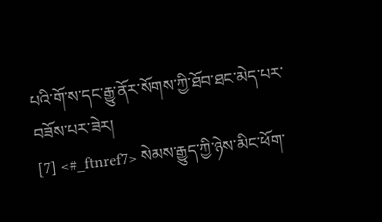པའི་གོ་ས་དང་རྒྱུ་ནོར་སོགས་ཀྱི་ཐོབ་ཐང་མེད་པར་བཟོས་པར་ཟེར།
[7] <#_ftnref7> སེམས་རྒྱུད་ཀྱི་ཉེས་མིང་ཕོག་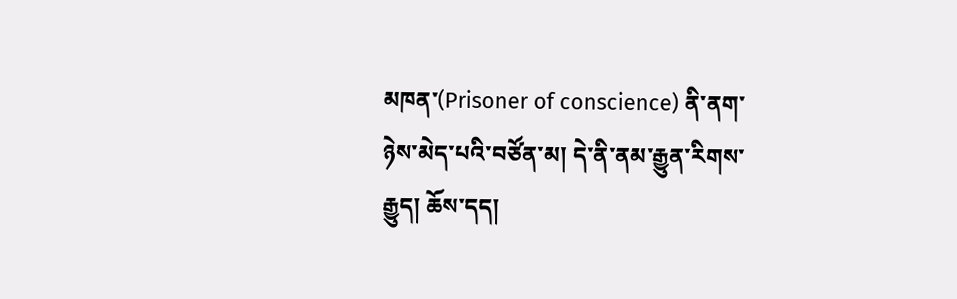མཁན་(Prisoner of conscience) ནི་ནག་ཉེས་མེད་པའི་བཙོན་མ། དེ་ནི་ནམ་རྒྱུན་རིགས་རྒྱུད། ཆོས་དད།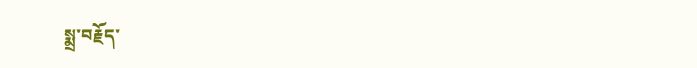སྨྲ་བརྗོད་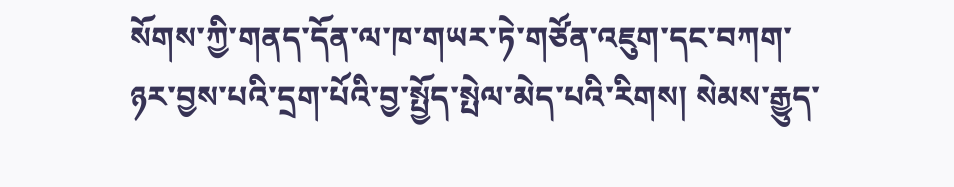སོགས་ཀྱི་གནད་དོན་ལ་ཁ་གཡར་ཏེ་གཙོན་འཇུག་དང་བཀག་ཉར་བྱས་པའི་དྲག་པོའི་བྱ་སྤྱོད་སྤེལ་མེད་པའི་རིགས། སེམས་རྒྱུད་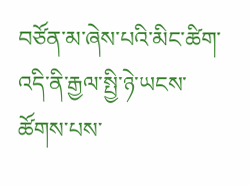བཙོན་མ་ཞེས་པའི་མིང་ཚིག་འདི་ནི་རྒྱལ་སྤྱི་ཉེ་ཡངས་ཚོགས་པས་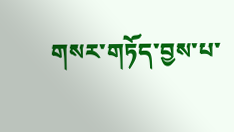གསར་གཏོད་བྱས་པ་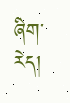ཞིག་རེད།